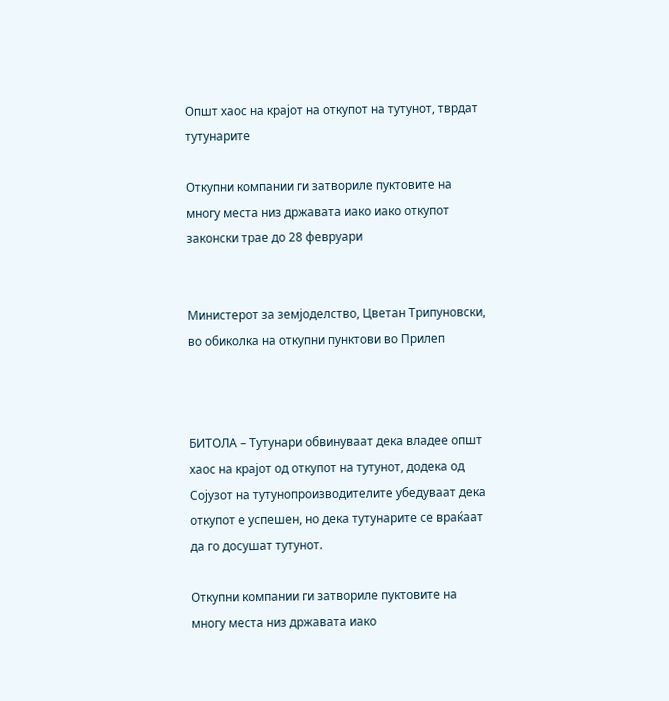Општ хаос на крајот на откупот на тутунот, тврдат тутунарите

Откупни компании ги затвориле пуктовите на многу места низ државата иако иако откупот законски трае до 28 февруари


Министерот за земјоделство, Цветан Трипуновски, во обиколка на откупни пунктови во Прилеп



БИТОЛА – Тутунари обвинуваат дека владее општ хаос на крајот од откупот на тутунот, додека од Сојузот на тутунопроизводителите убедуваат дека откупот е успешен, но дека тутунарите се враќаат да го досушат тутунот.

Откупни компании ги затвориле пуктовите на многу места низ државата иако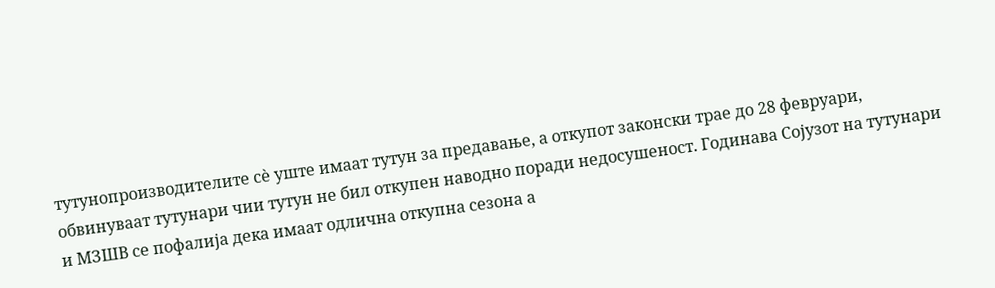тутунопроизводителите сѐ уште имаат тутун за предавање, а откупот законски трае до 28 февруари, обвинуваат тутунари чии тутун не бил откупен наводно поради недосушеност. Годинава Сојузот на тутунари и МЗШВ се пофалија дека имаат одлична откупна сезона а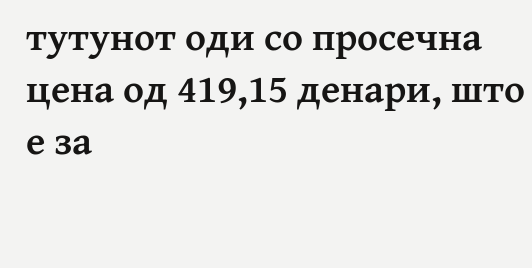тутунот оди со просечна цена од 419,15 денари, што е за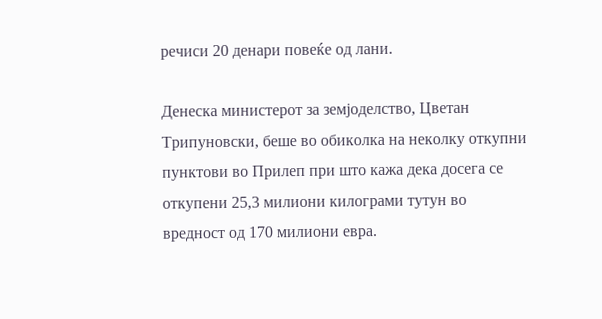речиси 20 денари повеќе од лани.

Денеска министерот за земјоделство, Цветан Трипуновски, беше во обиколка на неколку откупни пунктови во Прилеп при што кажа дека досега се откупени 25,3 милиони килограми тутун во вредност од 170 милиони евра.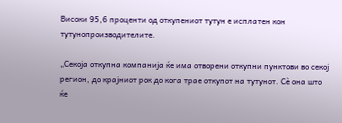Високи 95,6 проценти од откупениот тутун е исплатен кон тутунопроизводителите.

„Секоја откупна компанија ќе има отворени откупни пунктови во секој регион, до крајниот рок до кога трае откупот на тутунот. Сѐ она што ќе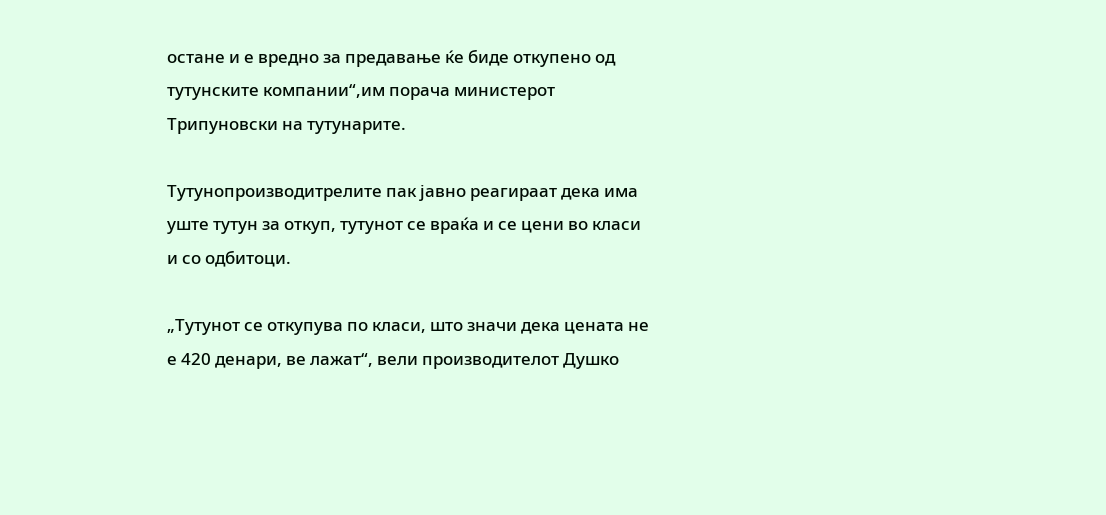остане и е вредно за предавање ќе биде откупено од тутунските компании“,им порача министерот Трипуновски на тутунарите.

Тутунопроизводитрелите пак јавно реагираат дека има уште тутун за откуп, тутунот се враќа и се цени во класи и со одбитоци.

„Тутунот се откупува по класи, што значи дека цената не е 420 денари, ве лажат“, вели производителот Душко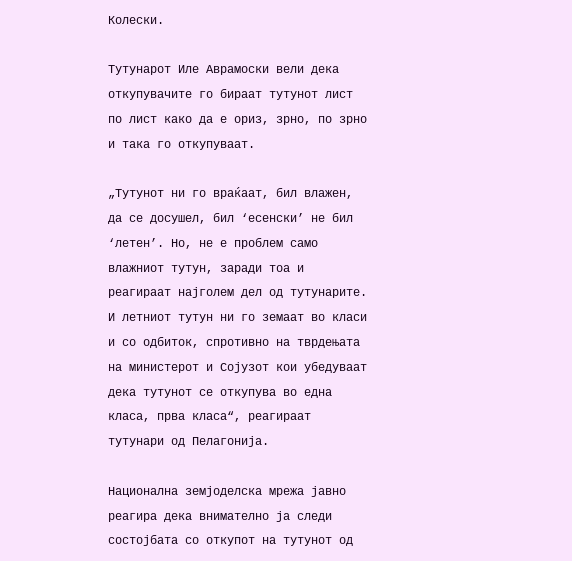Колески.

Тутунарот Иле Аврамоски вели дека откупувачите го бираат тутунот лист по лист како да е ориз, зрно, по зрно и така го откупуваат.

„Тутунот ни го враќаат, бил влажен, да се досушел, бил ‘есенски’ не бил ‘летен’. Но, не е проблем само влажниот тутун, заради тоа и реагираат најголем дел од тутунарите. И летниот тутун ни го земаат во класи и со одбиток, спротивно на тврдењата на министерот и Сојузот кои убедуваат дека тутунот се откупува во една класа, прва класа“, реагираат тутунари од Пелагонија.

Национална земјоделска мрежа јавно реагира дека внимателно ја следи состојбата со откупот на тутунот од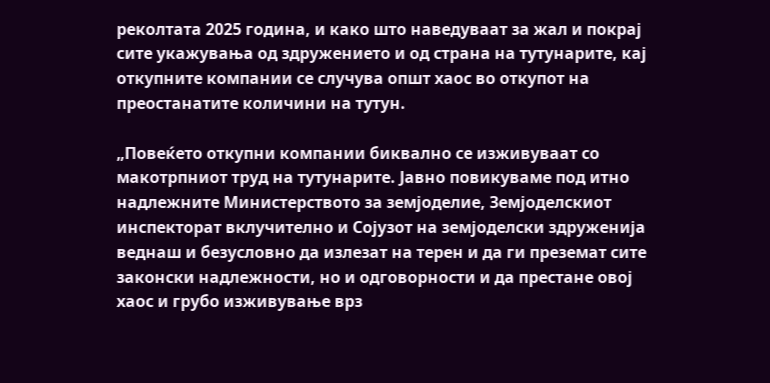реколтата 2025 година, и како што наведуваат за жал и покрај сите укажувања од здружението и од страна на тутунарите, кај откупните компании се случува општ хаос во откупот на преостанатите количини на тутун.

„Повеќето откупни компании биквално се изживуваат со макотрпниот труд на тутунарите. Јавно повикуваме под итно надлежните Министерството за земјоделие, Земјоделскиот инспекторат вклучително и Сојузот на земјоделски здруженија веднаш и безусловно да излезат на терен и да ги преземат сите законски надлежности, но и одговорности и да престане овој хаос и грубо изживување врз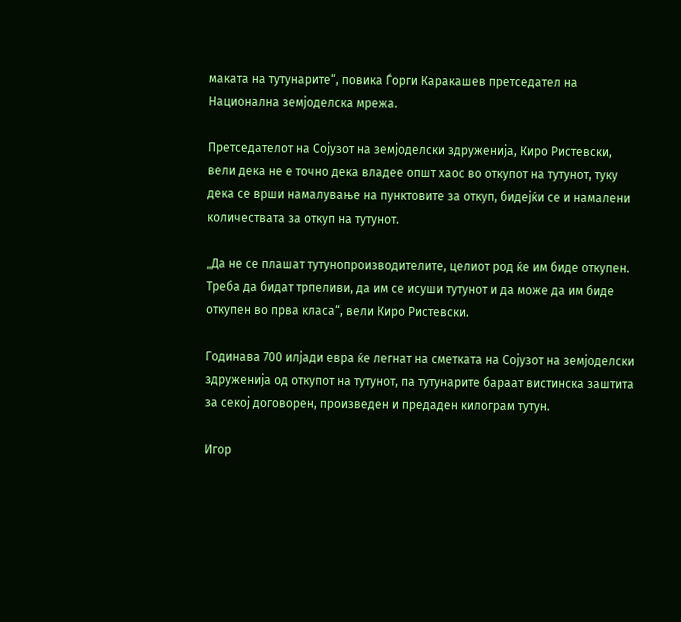маката на тутунарите“, повика Ѓорги Каракашев претседател на Национална земјоделска мрежа.

Претседателот на Сојузот на земјоделски здруженија, Киро Ристевски, вели дека не е точно дека владее општ хаос во откупот на тутунот, туку дека се врши намалување на пунктовите за откуп, бидејќи се и намалени количествата за откуп на тутунот.

„Да не се плашат тутунопроизводителите, целиот род ќе им биде откупен. Треба да бидат трпеливи, да им се исуши тутунот и да може да им биде откупен во прва класа“, вели Кирo Ристевски.

Годинава 700 илјади евра ќе легнат на сметката на Сојузот на земјоделски здруженија од откупот на тутунот, па тутунарите бараат вистинска заштита за секој договорен, произведен и предаден килограм тутун.

Игор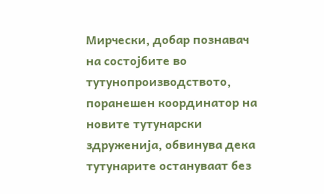Мирчески, добар познавач на состојбите во тутунопроизводството, поранешен координатор на новите тутунарски здруженија, обвинува дека тутунарите остануваат без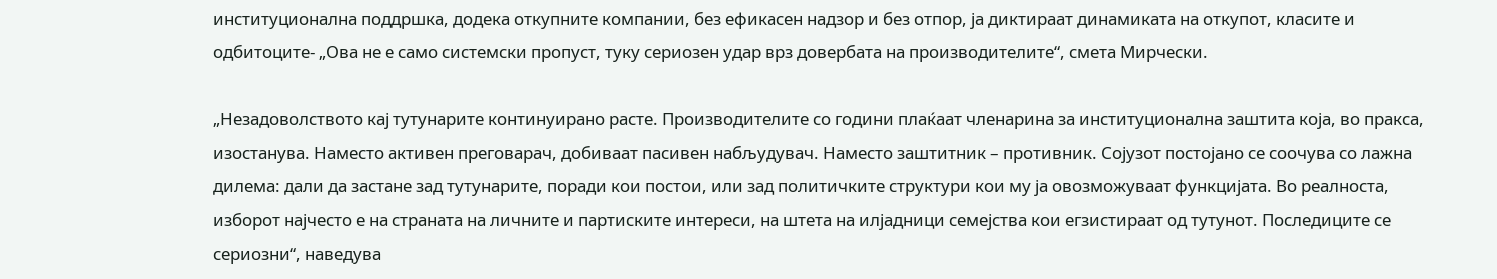институционална поддршка, додека откупните компании, без ефикасен надзор и без отпор, ја диктираат динамиката на откупот, класите и одбитоците- „Ова не е само системски пропуст, туку сериозен удар врз довербата на производителите“, смета Мирчески.

„Незадоволството кај тутунарите континуирано расте. Производителите со години плаќаат членарина за институционална заштита која, во пракса, изостанува. Наместо активен преговарач, добиваат пасивен набљудувач. Наместо заштитник – противник. Сојузот постојано се соочува со лажна дилема: дали да застане зад тутунарите, поради кои постои, или зад политичките структури кои му ја овозможуваат функцијата. Во реалноста, изборот најчесто е на страната на личните и партиските интереси, на штета на илјадници семејства кои егзистираат од тутунот. Последиците се сериозни“, наведува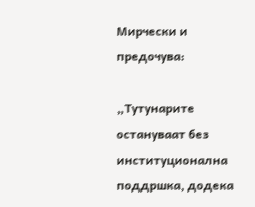Мирчески и предочува:

„Тутунарите остануваат без институционална поддршка, додека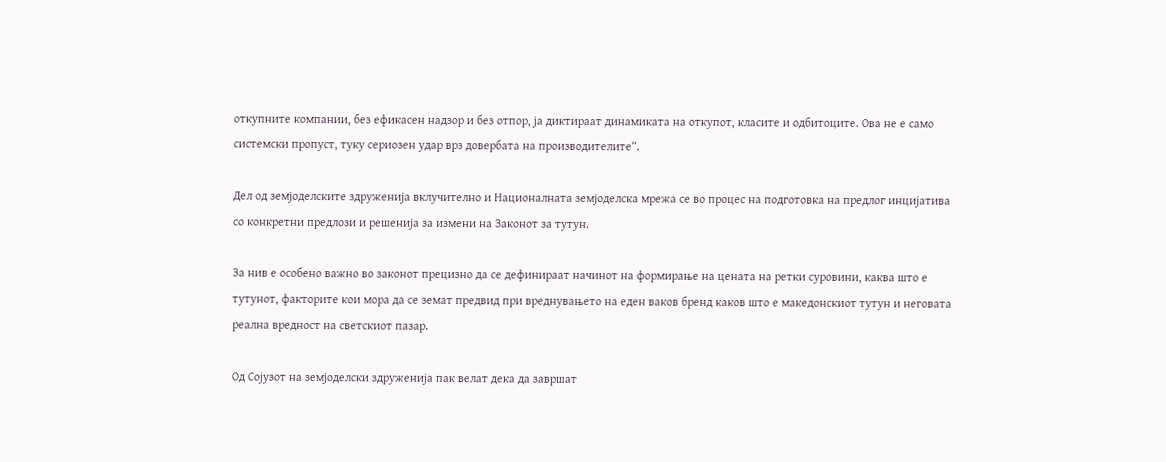откупните компании, без ефикасен надзор и без отпор, ја диктираат динамиката на откупот, класите и одбитоците. Ова не е само системски пропуст, туку сериозен удар врз довербата на производителите“.

Дел од земјоделските здруженија вклучително и Националната земјоделска мрежа се во процес на подготовка на предлог инцијатива со конкретни предлози и решенија за измени на Законот за тутун.

За нив е особено важно во законот прецизно да се дефинираат начинот на формирање на цената на ретки суровини, каква што е тутунот, факторите кои мора да се земат предвид при вреднувањето на еден ваков бренд каков што е македонскиот тутун и неговата реална вредност на светскиот пазар.

Од Сојузот на земјоделски здруженија пак велат дека да завршат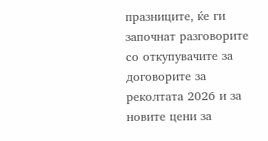празниците, ќе ги започнат разговорите со откупувачите за договорите за реколтата 2026 и за новите цени за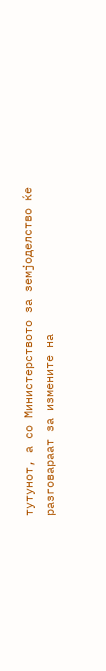тутунот, а со Министерството за земјоделство ќе разговараат за измените на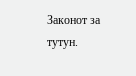Законот за тутун.